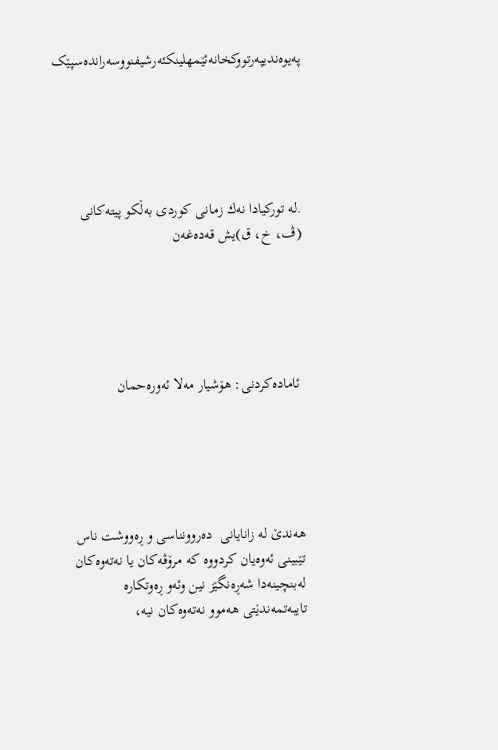په‌یوه‌ندیپه‌رتووکخانه‌ئێمهلینکئه‌رشیفنووسه‌رانده‌سپێک





.له ‌توركیادا نه‌ك زمـانی كوردی به‌ڵكو پیته‌كانی (ڤ، خ، ق)یش قه‌ده‌غه‌ن





 ئاماده‌كردنی: هۆشیار مه‌لا ئه‌وره‌حمان





هه‌ندێ له‌ زانایانی  ده‌روونناسی و ڕه‌ووشت ناس تێبینی ئه‌وه‌یان كردووه‌ كه‌ مرۆڤه‌كان یا نه‌ته‌وه‌كان له‌بنچینه‌دا شه‌ڕه‌نگێز نین وئه‌و ڕه‌وتكاره‌‌ تایبه‌تمه‌ندێتی هه‌موو نه‌ته‌وه‌كان نیه‌،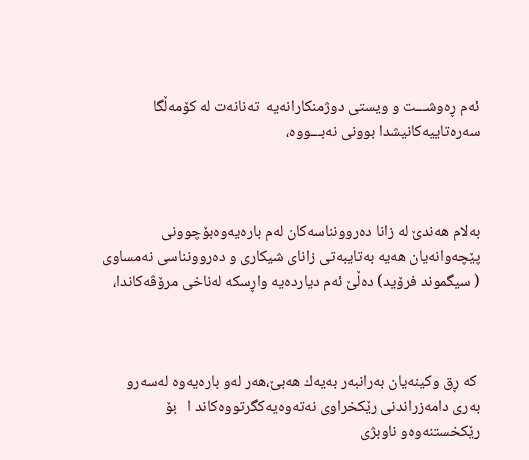ئه‌م ڕه‌وشـــت و ویستی دوژمنكارانه‌یه‌  ته‌نانه‌ت له‌ كۆمه‌ڵگا سه‌ره‌تاییه‌كانیشدا بوونی نه‌بـــووه‌،



به‌لام هه‌ندێ له‌ زانا ده‌روونناسه‌كان له‌م باره‌یه‌وه‌بۆچوونی پێچه‌وانه‌یان هه‌یه‌ به‌تایبه‌تی زانای شیكاری و ده‌روونناسی نه‌مساوی ( سیگموند فرۆید) ده‌ڵێ ئه‌م دیارده‌یه‌ واڕسكه‌ له‌ناخی مرۆڤه‌كاندا،



 كه‌ ڕق وكینه‌یان به‌رانبه‌ر به‌یه‌ك هه‌بێ،هه‌ر له‌و باره‌یه‌وه‌ له‌سه‌رو به‌ری دامه‌زراندنی رێكخراوی نه‌ته‌وه‌یه‌كگرتووه‌كاند ا   بۆ  رێكخستنه‌وه‌و ناوبژی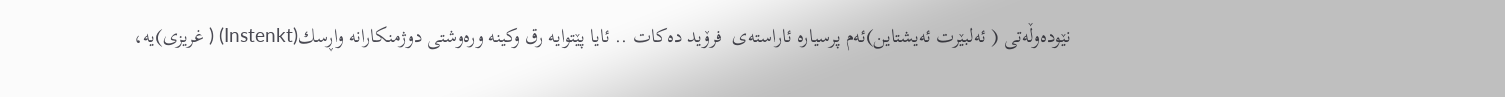نێوده‌وڵه‌تی ( ئه‌لبێرت ئه‌یشتاین)ئه‌م پرسیاره‌ ئاراسته‌ی  فرۆید ده‌كات .. ئایا پێتوایه‌ رق وكینه‌ وره‌وشتی دوژمنكارانه‌ واڕسك‌(Instenkt) ( غریزی‌)یه‌،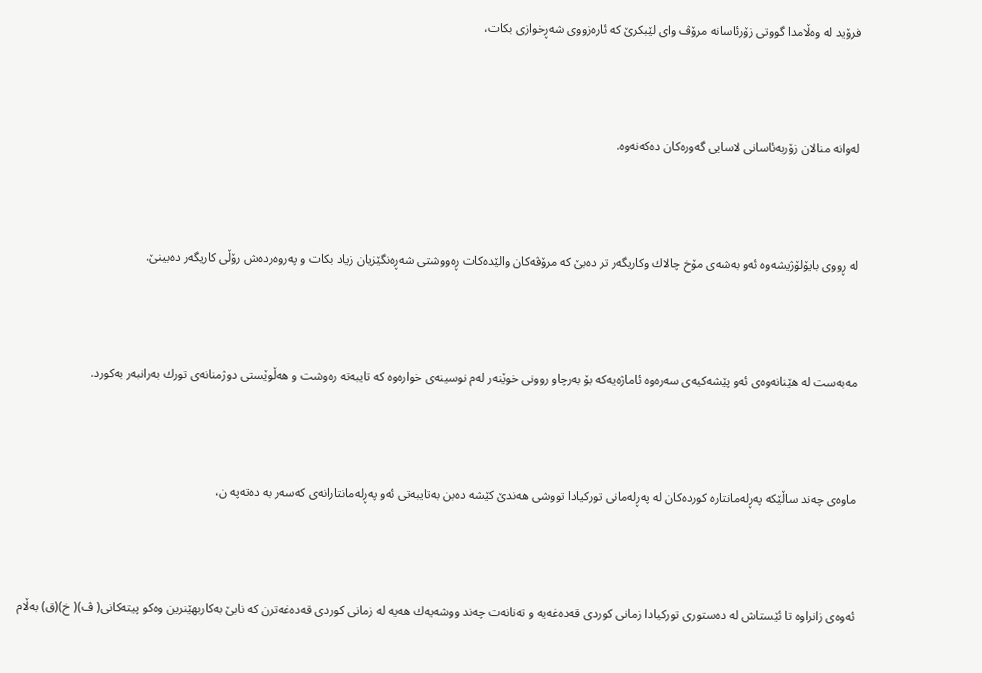فرۆید له‌ وه‌ڵامدا گووتی زۆرئاسانه‌ مرۆڤ وای لێبكرێ كه‌ ئاره‌زووی شه‌ڕخوازی بكات،



له‌وانه‌ منالان زۆربه‌ئاسانی لاسایی گه‌وره‌كان ده‌كه‌نه‌وه‌.



له‌ ڕووی بایۆلۆژیشه‌وه‌ ئه‌و به‌شه‌ی مۆخ چالاك وكاریگه‌ر تر ده‌بێ كه‌ مرۆڤه‌كان والێده‌كات ڕه‌ووشتی شه‌ڕه‌نگێزیان زیاد بكات و په‌روه‌رده‌ش رۆڵی كاریگه‌ر ده‌بینێ.



مه‌به‌ست له‌ هێنانه‌وه‌ی ئه‌و پێشه‌كیه‌ی سه‌ره‌وه‌ ئاماژه‌یه‌كه‌ بۆ به‌رچاو روونی خوێنه‌ر له‌م نوسینه‌ی خواره‌وه‌ كه‌ تایبه‌ته‌ ره‌وشت و هه‌ڵوێستی دوژمنانه‌ی تورك به‌رانبه‌ر به‌كورد.



ماوه‌ی چه‌ند ساڵێكه‌ په‌ڕله‌مانتاره‌ كورده‌كان له‌ په‌ڕله‌مانی توركیادا تووشی هه‌ندێ كێشه‌ ده‌بن به‌تایبه‌تی ئه‌و په‌ڕله‌مانتارانه‌ی كه‌سه‌ر به‌ ده‌ته‌په‌ ن،



ئه‌وه‌ی زانراوه‌ تا ئێستاش له‌ ده‌ستوری توركیادا زمانی كوردی قه‌ده‌غه‌یه‌ و ته‌نانه‌ت چه‌ند ووشه‌یه‌ك هه‌یه‌ له‌ زمانی كوردی قه‌ده‌غه‌ترن كه‌ نابێ به‌كاربهێنرین وه‌كو پیته‌كانی( ڤ)( خ)(ق) به‌ڵام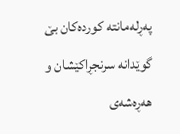په‌ڕله‌مانته‌ كورده‌كان بێ گوێدانه‌ سرنجڕاكێشان و هه‌ڕه‌شه‌ی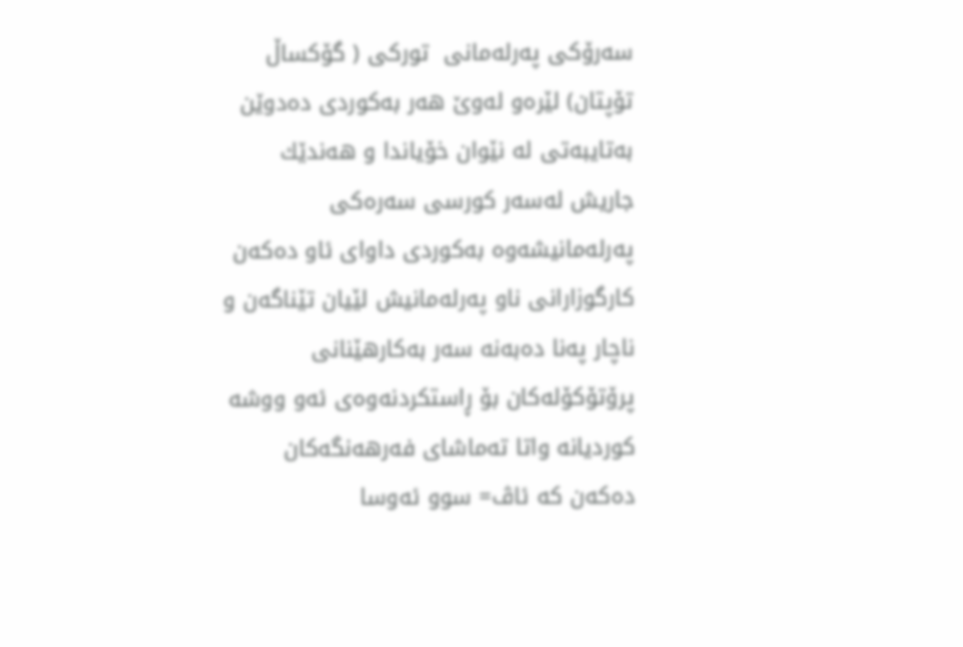سه‌رۆكی په‌رله‌مانی  توركی ( گۆكساڵ تۆپتان) لێره‌و له‌وێ هه‌ر به‌كوردی ده‌د‌وێن به‌تایبه‌تی له‌ نێوان خۆیاندا و هه‌ندێك جاریش له‌سه‌ر كورسی سه‌ره‌كی په‌رله‌مانیشه‌وه‌ به‌كوردی داوای ئاو ده‌كه‌ن كارگوزارانی ناو په‌رله‌مانیش لێیان تێناگه‌ن و ناچار په‌نا ده‌به‌نه ‌سه‌ر به‌كارهێنانی پرۆتۆكۆله‌كان بۆ ڕاستكردنه‌وه‌ی ئه‌و ووشه‌ كوردیانه‌ واتا ته‌ماشای فه‌رهه‌نگه‌كان ده‌كه‌ن كه‌ ئاڤ= سوو ئه‌وسا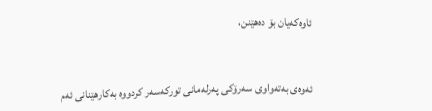ئاوه‌كه‌یان بۆ ده‌هێنن،



ئه‌وه‌ی به‌ته‌واوی سه‌رۆكی په‌رله‌مانی توركه‌سه‌ر كردووه‌ به‌كارهێنانی ئه‌م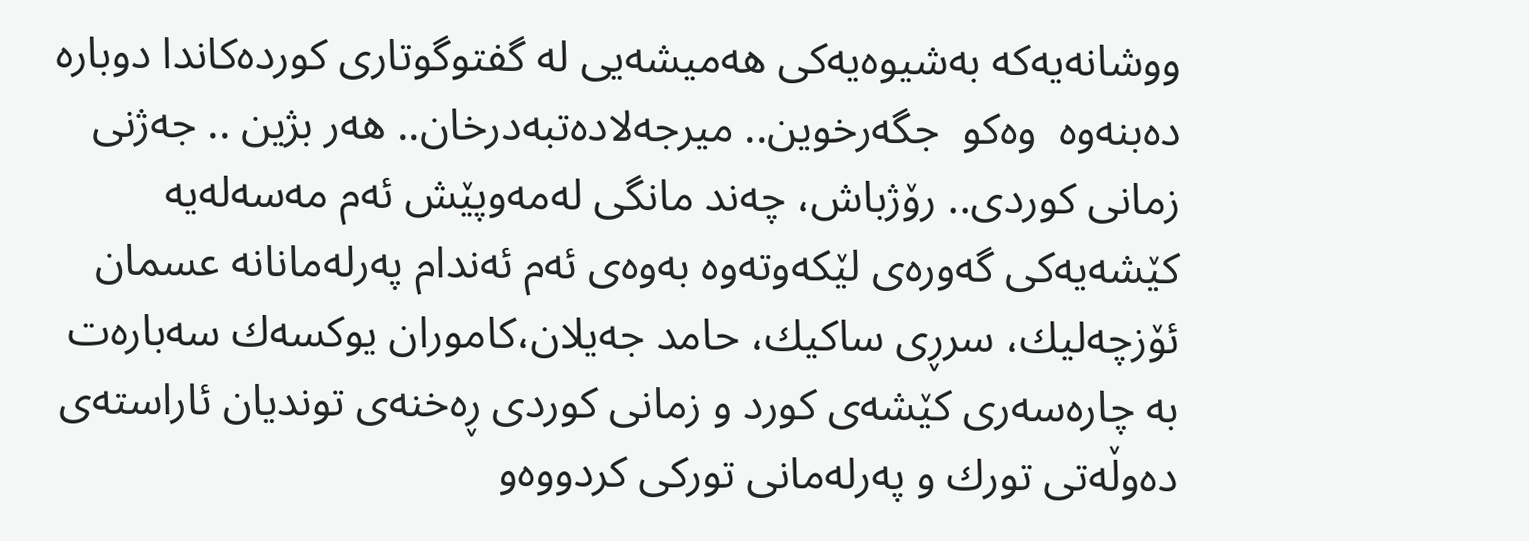ووشانه‌یه‌كه‌ به‌شیوه‌یه‌كی هه‌میشه‌یی له‌ گفتوگوتاری كورده‌كاندا دوباره‌ ده‌بنه‌وه‌  وه‌كو  جگه‌رخوین.. میرجه‌لاده‌تبه‌درخان.. هه‌ر بژین .. جه‌ژنی زمانی كوردی.. رۆژباش، چه‌ند مانگی له‌مه‌وپێش ئه‌م مه‌سه‌له‌یه‌ كێشه‌یه‌كی گه‌وره‌ی لێكه‌وته‌وه‌ به‌وه‌ی ئه‌م ئه‌ندام په‌رله‌مانانه‌ عسمان ئۆزچه‌لیك، سرڕی ساكیك، حامد جه‌یلان،كاموران یوكسه‌ك سه‌باره‌ت به‌ چاره‌سه‌ری كێشه‌ی كورد و زمانی كوردی ڕه‌خنه‌ی توندیان ئاراسته‌ی ده‌وڵه‌تی تورك و په‌رله‌مانی توركی كردووه‌و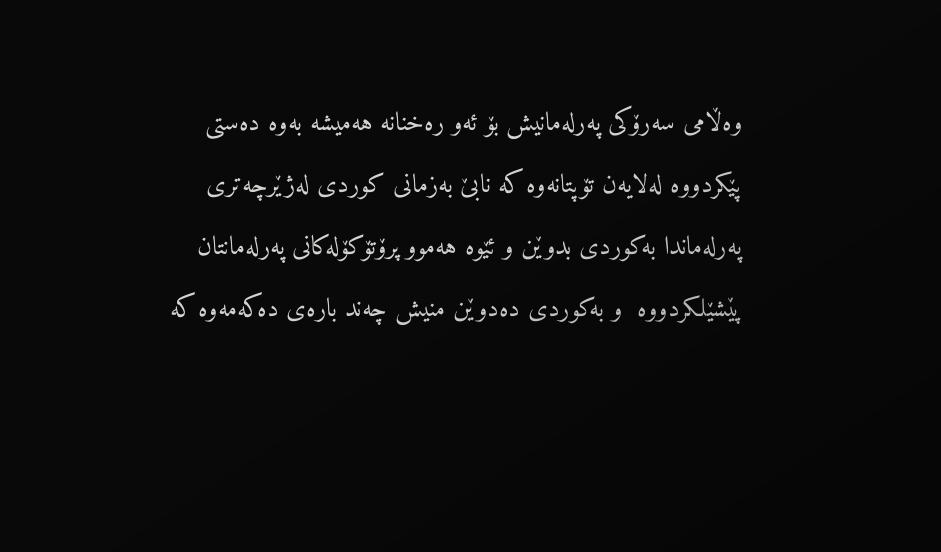وه‌ڵامی سه‌رۆكی په‌رله‌مانیش بۆ ئه‌و ره‌خنانه‌ هه‌میشه‌ به‌وه‌ ده‌ستی پێكردووه‌ له‌لایه‌ن تۆپتانه‌وه‌ كه‌ نابێ به‌زمانی كوردی له‌ژێرچه‌تری په‌رله‌ماندا به‌كوردی بدوێن و ئێوه‌ هه‌موو پرۆتۆكۆله‌كانی په‌رله‌مانتان پێشێلكردووه‌  و به‌كوردی ده‌د‌وێن منیش چه‌ند باره‌ی ده‌كه‌مه‌وه‌ كه‌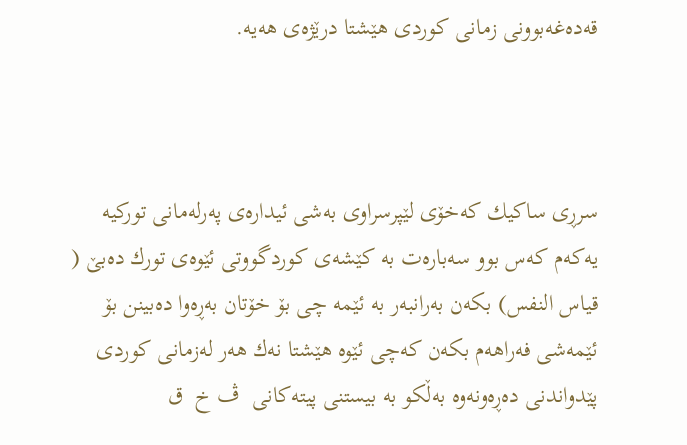قه‌ده‌غه‌بوونی زمانی كوردی هێشتا درێژه‌ی هه‌یه‌.



سرڕی ساكیك كه‌خۆی لێپرسراوی به‌شی ئیداره‌ی په‌رله‌مانی توركیه‌ یه‌كه‌م كه‌س بوو سه‌باره‌ت به‌ كێشه‌ی كوردگووتی ئێوه‌ی تورك ده‌بێ ( قیاس النفس) بكه‌ن به‌رانبه‌ر به‌ ئێمه‌ چی بۆ خۆتان به‌ڕه‌وا ده‌بینن بۆ ئێمه‌شی فه‌راهه‌م بكه‌ن كه‌چی ئێوه‌ هێشتا نه‌ك هه‌ر له‌زمانی كوردی پێدواندنی ده‌ڕه‌ونه‌وه‌ به‌ڵكو به‌ بیستنی پیته‌كانی  ڤ خ  ق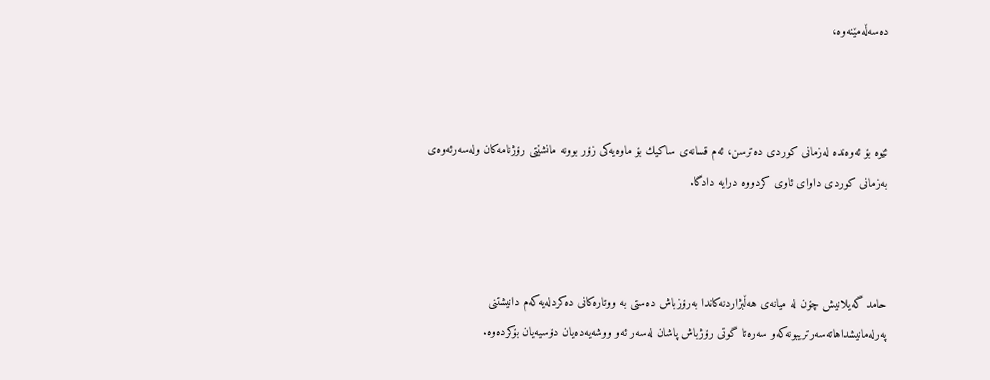ده‌سه‌ڵه‌مێنه‌وه‌،



ئێوه‌ بۆ ئه‌وه‌نده‌ له‌زمانی كوردی ده‌ترسن، ئه‌م قسانه‌ی ساكیك بۆ ماوه‌یه‌كی زۆر بوونه‌ مانشێتی رۆژنامه‌كان وله‌سه‌رئه‌وه‌ی به‌زمانی كوردی داوای ئاوی كردووه ‌درایه ‌دادگا.



حامد گه‌یلانیش چۆن له‌ میانه‌ی هه‌ڵبژاردنه‌كاندا به‌رۆزباش ده‌ستی به‌ ووتاره‌كانی ده‌كردله‌یه‌كه‌م دانیشتنی په‌رله‌مانیشداهاته‌سه‌رتریبونه‌كه‌و سه‌ره‌تا گوتی رۆژباش پاشان له‌سه‌ر ئه‌و ووشه‌یه‌ده‌یان دۆسیه‌یان بۆكرده‌وه‌.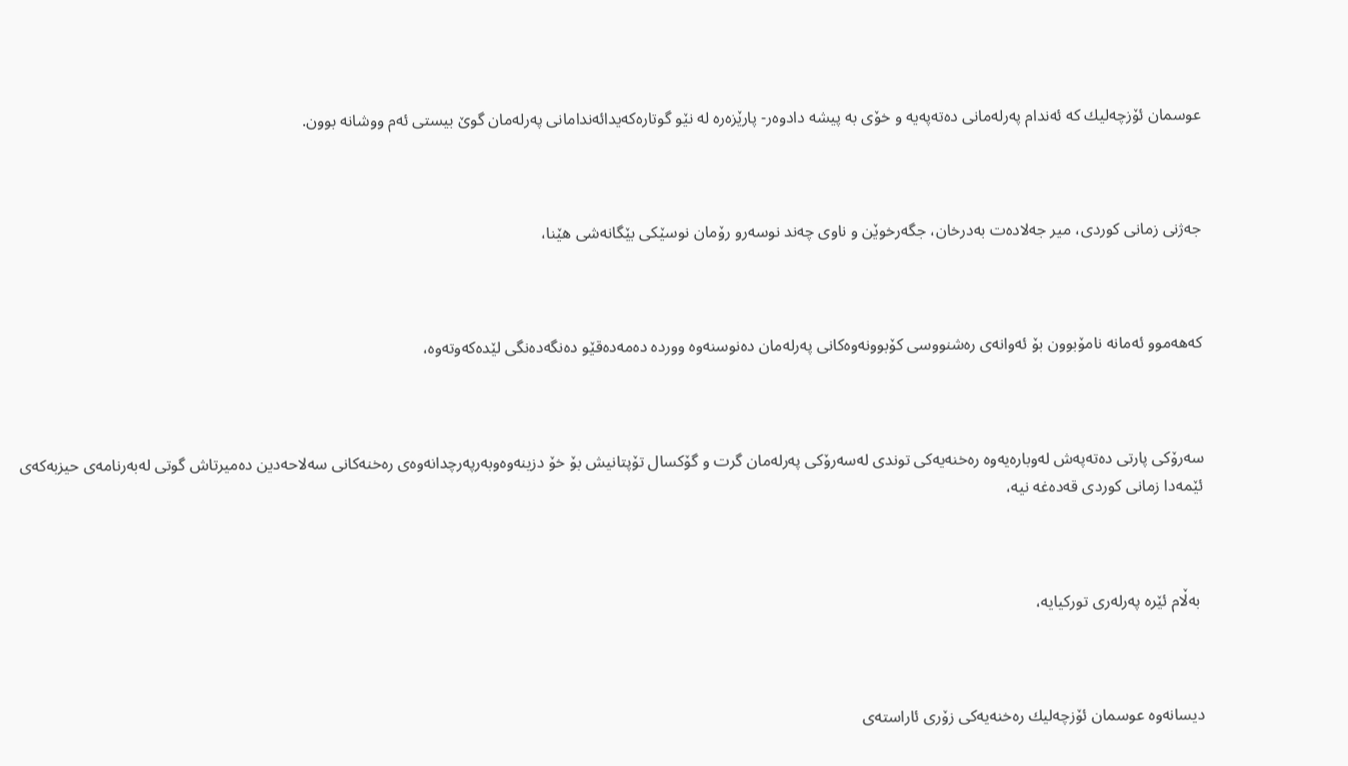عوسمان ئۆزچه‌لیك كه‌ ئه‌ندام په‌رله‌مانی ده‌ته‌په‌یه ‌و خۆی به‌ پیشه ‌دادوه‌ر- پارێزه‌ره‌ له‌ نێو گوتاره‌كه‌یدائه‌ندامانی په‌رله‌مان گوێ بیستی ئه‌م ووشانه‌ بوون.



جه‌ژنی زمانی كوردی، میر جه‌لاده‌ت به‌درخان، جگه‌رخوێن و ناوی چه‌ند نوسه‌رو رۆمان نوسێكی بێگانه‌شی هێنا،



كه‌هه‌موو ئه‌مانه‌ نامۆبوون بۆ ئه‌وانه‌ی ره‌شنووسی كۆبوونه‌وه‌كانی په‌رله‌مان ده‌نوسنه‌وه‌ وورده‌ ده‌مه‌ده‌قێو ده‌نگه‌ده‌نگی لێده‌كه‌وته‌وه‌،



سه‌رۆكی پارتی ده‌ته‌په‌ش له‌وباره‌یه‌وه‌ ره‌خنه‌یه‌كی توندی له‌سه‌رۆكی په‌رله‌مان گرت و گۆكسال تۆپتانیش بۆ خۆ دزینه‌وه‌وبه‌رپه‌رچدانه‌وه‌ی ره‌خنه‌كانی سه‌لاحه‌دین ده‌میرتاش گوتی له‌به‌رنامه‌ی حیزبه‌كه‌ی ئێمه‌دا زمانی كوردی قه‌ده‌غه‌ نیه‌،



 به‌ڵام ئێره‌ په‌رله‌ری توركیایه‌،



دیسانه‌وه‌ عوسمان ئۆزچه‌لیك ره‌خنه‌یه‌كی زۆری ئاراسته‌ی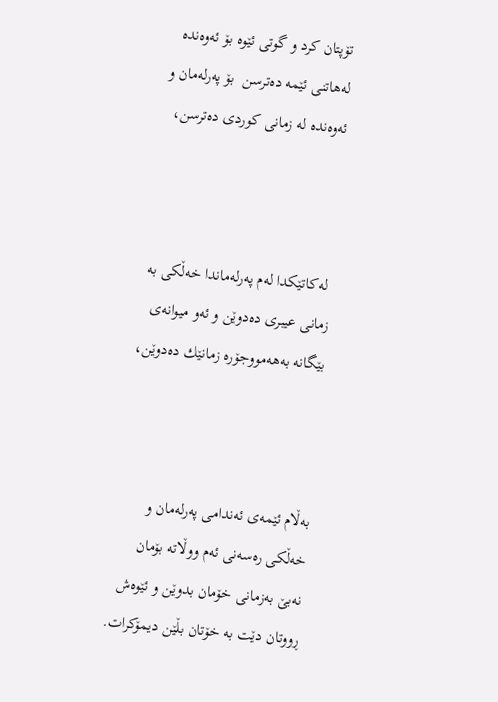تۆپتان كرد و گوتی ئێوه‌ بۆ ئه‌وه‌نده‌ له‌هاتنی ئێمه‌ ده‌ترسن  بۆ په‌رله‌مان و ئه‌وه‌نده‌ له‌ زمانی كوردی ده‌ترسن،



 له‌كاتێكدا له‌م په‌رله‌ماندا خه‌ڵكی به‌ زمانی عیبری ده‌دوێن و ئه‌و میوانه‌ی بێگانه‌ به‌هه‌مووجۆره‌ زمانێك ده‌دوێن،



به‌ڵام ئێمه‌ی ئه‌ندامی په‌رله‌مان و خه‌ڵكی ره‌سه‌نی ئه‌م ووڵاته‌ بۆمان نه‌بێ به‌زمانی خۆمان بدوێن و ئێوه‌ش ڕووتان دێت به‌ خۆتان بڵێن دیمۆكرات.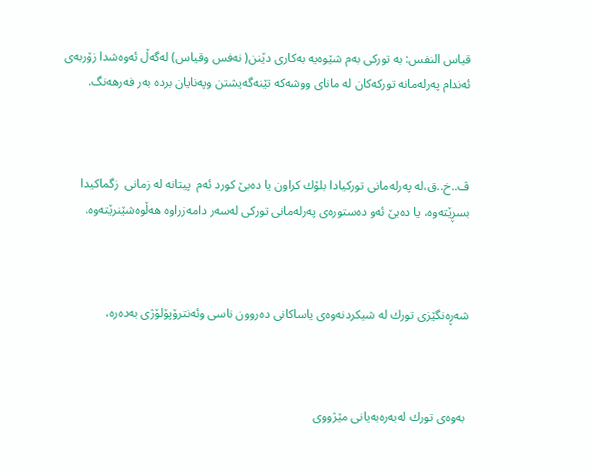قیاس النفس: به‌ توركی به‌م شێوه‌یه ‌به‌كاری دێنن( نه‌فس وقیاس) له‌گه‌ڵ ئه‌وه‌شدا زۆربه‌ی ئه‌ندام په‌رله‌مانه‌ توركه‌كان له‌ مانای ووشه‌كه‌ تێنه‌گه‌یشتن وپه‌نایان برده‌ به‌ر فه‌رهه‌نگ.



ڤ..خ..ق،له‌ په‌رله‌مانی توركیادا بلۆك كراون یا ده‌بێ كورد ئه‌م  پیتانه‌ له‌ زمانی  زگماكیدا بسڕێته‌وه‌، یا ده‌بێ ئه‌و ده‌ستوره‌ی په‌رله‌مانی توركی له‌سه‌ر دامه‌زراوه‌ هه‌ڵوه‌شێنرێته‌وه.



شه‌ڕه‌نگێزی تورك له‌ شیكردنه‌وه‌ی یاساكانی ده‌روون ناسی وئه‌نترۆپۆلۆژی به‌ده‌ره‌،



 به‌وه‌ی تورك له‌به‌ره‌به‌یانی مێژووی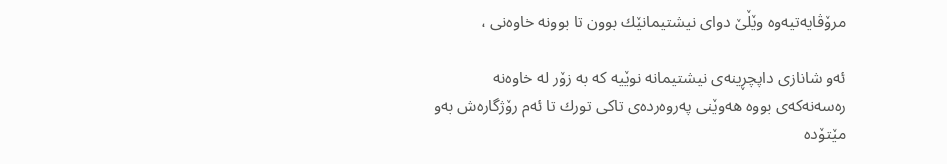مرۆڤایه‌تیه‌وه‌ وێڵێ دوای نیشتیمانێك بوون تا بوونه‌ خاوه‌نی ،

ئه‌و شانازی داپچڕینه‌ی نیشتیمانه‌ نوێیه‌ كه‌ به‌ زۆر له‌ خاوه‌نه‌ ره‌سه‌نه‌كه‌ی بووه‌ هه‌وێنی په‌روه‌رده‌ی تاكی تورك تا ئه‌م رۆژگاره‌ش به‌و مێتۆده‌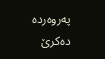په‌روه‌رده‌ ده‌كرێ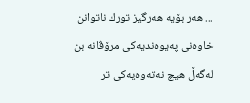... هه‌ر بۆیه‌ هه‌رگیز تورك ناتوانن خاوه‌نی په‌یوه‌ندیه‌كی مرۆڤا‌نه‌ بن له‌گه‌ڵ هیچ نه‌ته‌وه‌یه‌كی تر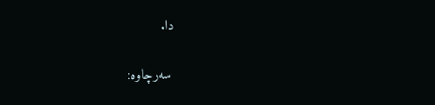دا.

 سه‌رچاوه‌: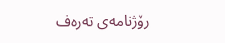رۆژنامه‌ی ته‌ره‌ف